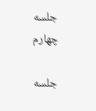جلسه چهارم

جلسه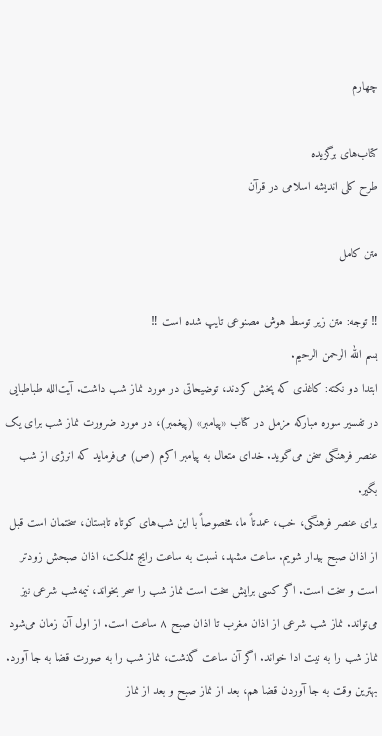چهارم

کتاب‌های برگزیده
طرح کلی اندیشه اسلامی در قرآن

متن کامل

‼ توجه: متن زیر توسط هوش مصنوعی تایپ شده است ‼
بسم الله الرحمن الرحیم.
ابتدا دو نکته: کاغذی که پخش کردند، توضیحاتی در مورد نماز شب داشت. آیت‌الله طباطبایی در تفسیر سوره مبارکه مزمل در کتاب «پیامبر» (پیغمبر)، در مورد ضرورت نماز شب برای یک عنصر فرهنگی سخن می‌گوید. خدای متعال به پیامبر اکرم (ص) می‌فرماید که انرژی از شب بگیر.
برای عنصر فرهنگی، خب، عمدتاً ما، مخصوصاً با این شب‌های کوتاه تابستان، سختمان است قبل از اذان صبح بیدار شویم. ساعت مشهد، نسبت به ساعت رایج مملکت، اذان صبحش زودتر است و سخت است. اگر کسی برایش سخت است نماز شب را سحر بخواند، نیمه‌شب شرعی نیز می‌تواند. نماز شب شرعی از اذان مغرب تا اذان صبح ۸ ساعت است. از اول آن زمان می‌شود نماز شب را به نیت ادا خواند. اگر آن ساعت گذشت، نماز شب را به صورت قضا به جا آورد. بهترین وقت به جا آوردن قضا هم، بعد از نماز صبح و بعد از نماز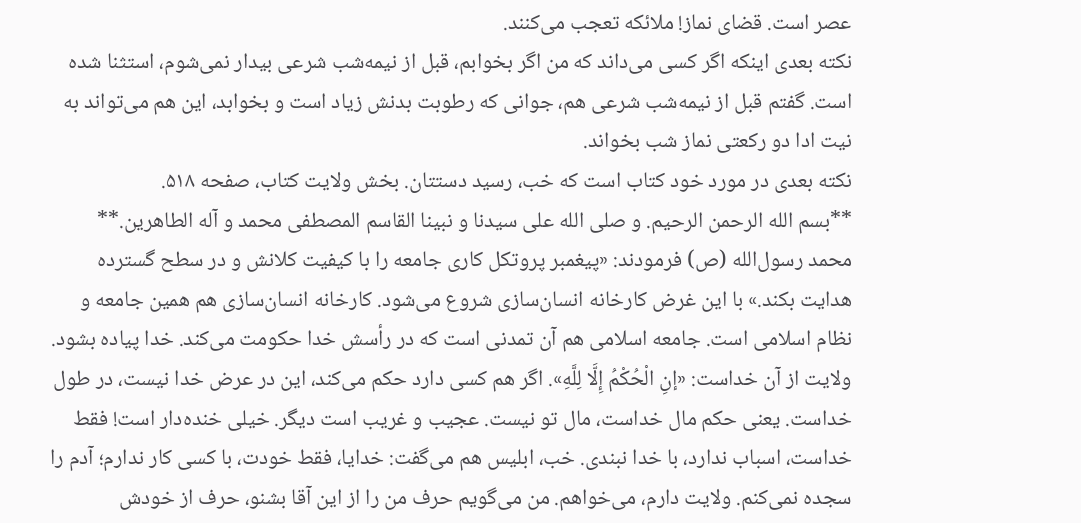عصر است. قضای نماز! ملائکه تعجب می‌کنند.
نکته بعدی اینکه اگر کسی می‌داند که من اگر بخوابم، قبل از نیمه‌شب شرعی بیدار نمی‌شوم، استثنا شده است. گفتم قبل از نیمه‌شب شرعی هم، جوانی که رطوبت بدنش زیاد است و بخوابد، این هم می‌تواند به نیت ادا دو رکعتی نماز شب بخواند.
نکته بعدی در مورد خود کتاب است که خب، رسید دستتان. بخش ولایت کتاب، صفحه ۵۱۸.
**بسم الله الرحمن الرحیم. و صلی الله علی سیدنا و نبینا القاسم المصطفی محمد و آله الطاهرین.**
محمد رسول‌الله (ص) فرمودند: «پیغمبر پروتکل کاری جامعه را با کیفیت کلانش و در سطح گسترده هدایت بکند.» با این غرض کارخانه انسان‌سازی شروع می‌شود. کارخانه انسان‌سازی هم همین جامعه و نظام اسلامی است. جامعه اسلامی هم آن تمدنی است که در رأسش خدا حکومت می‌کند. خدا پیاده بشود. ولایت از آن خداست: «إنِ الْحُکْمُ إِلَّا لِلَّهِ». اگر هم کسی دارد حکم می‌کند، این در عرض خدا نیست، در طول خداست. یعنی حکم مال خداست، مال تو نیست. عجیب و غریب است دیگر. خیلی خنده‌دار است! فقط خداست، اسباب ندارد، با خدا نبندی. خب، ابلیس هم می‌گفت: خدایا، فقط خودت، با کسی کار ندارم؛ آدم را سجده نمی‌کنم. ولایت دارم، می‌خواهم. من می‌گویم حرف من را از این آقا بشنو، حرف از خودش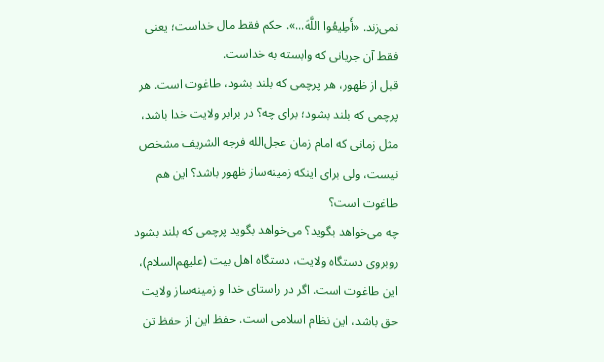نمی‌زند. «أَطِيعُوا اللَّهَ...». حکم فقط مال خداست؛ یعنی فقط آن جریانی که وابسته به خداست.
قبل از ظهور، هر پرچمی که بلند بشود، طاغوت است. هر پرچمی که بلند بشود؛ برای چه؟ در برابر ولایت خدا باشد، مثل زمانی که امام زمان عجل‌الله فرجه الشریف مشخص نیست، ولی برای اینکه زمینه‌ساز ظهور باشد؟ این هم طاغوت است؟
چه می‌خواهد بگوید؟ می‌خواهد بگوید پرچمی که بلند بشود روبروی دستگاه ولایت، دستگاه اهل بیت (علیهم‌السلام)، این طاغوت است. اگر در راستای خدا و زمینه‌ساز ولایت حق باشد، این نظام اسلامی است. حفظ این از حفظ تن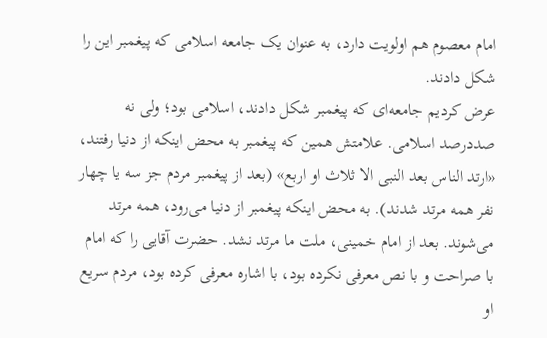امام معصوم هم اولویت دارد، به عنوان یک جامعه اسلامی که پیغمبر این را شکل دادند.
عرض کردیم جامعه‌ای که پیغمبر شکل دادند، اسلامی بود؛ ولی نه صددرصد اسلامی. علامتش همین که پیغمبر به محض اینکه از دنیا رفتند، «ارتد الناس بعد النبی الا ثلاث او اربع» (بعد از پیغمبر مردم جز سه یا چهار نفر همه مرتد شدند). به محض اینکه پیغمبر از دنیا می‌رود، همه مرتد می‌شوند. بعد از امام خمینی، ملت ما مرتد نشد. حضرت آقایی را که امام با صراحت و با نص معرفی نکرده بود، با اشاره معرفی کرده بود، مردم سریع او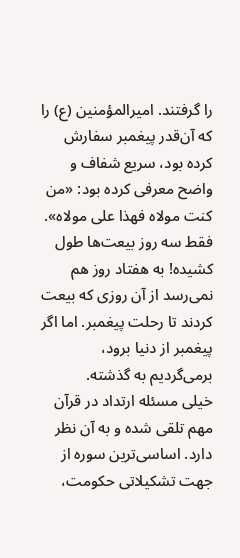را گرفتند. امیرالمؤمنین (ع) را که آن‌قدر پیغمبر سفارش کرده بود، سریع شفاف و واضح معرفی کرده بود: «من کنت مولاه فهذا علی مولاه». فقط سه روز بیعت‌ها طول کشیده! به هفتاد روز هم نمی‌رسد از آن روزی که بیعت کردند تا رحلت پیغمبر. اما اگر پیغمبر از دنیا برود، برمی‌گردیم به گذشته.
خیلی مسئله ارتداد در قرآن مهم تلقی شده و به آن نظر دارد. اساسی‌ترین سوره از جهت تشکیلاتی حکومت،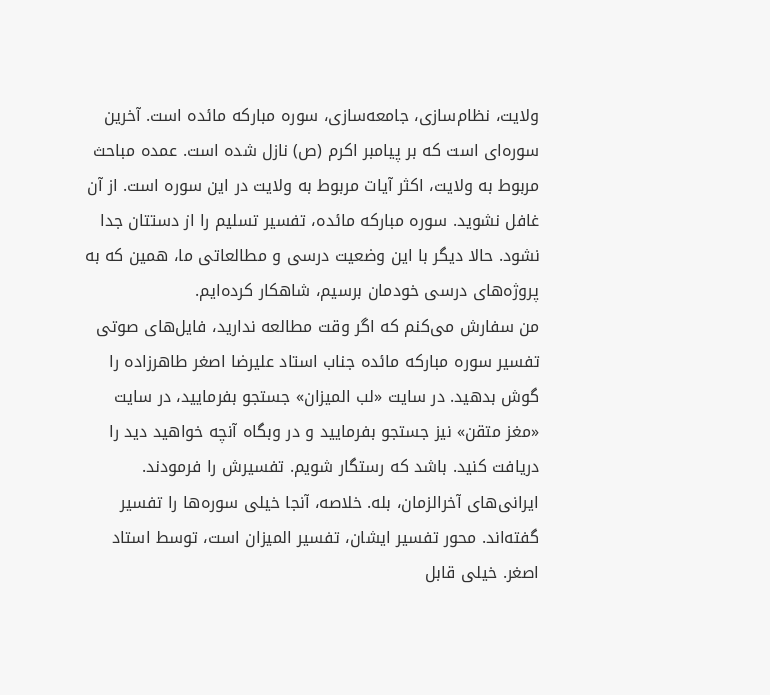ولایت، نظام‌سازی، جامعه‌سازی، سوره مبارکه مائده است. آخرین سوره‌ای است که بر پیامبر اکرم (ص) نازل شده است. عمده مباحث مربوط به ولایت، اکثر آیات مربوط به ولایت در این سوره است. از آن غافل نشوید. سوره مبارکه مائده، تفسیر تسلیم را از دستتان جدا نشود. حالا دیگر با این وضعیت درسی و مطالعاتی ما، همین که به پروژه‌های درسی خودمان برسیم، شاهکار کرده‌ایم.
من سفارش می‌کنم که اگر وقت مطالعه ندارید، فایل‌های صوتی تفسیر سوره مبارکه مائده جناب استاد علیرضا اصغر طاهرزاده را گوش بدهید. در سایت «لب المیزان» جستجو بفرمایید، در سایت «مغز متقن» نیز جستجو بفرمایید و در وبگاه آنچه خواهید دید را دریافت کنید. باشد که رستگار شویم. تفسیرش را فرمودند. ایرانی‌های آخرالزمان، بله. خلاصه، آنجا خیلی سوره‌ها را تفسیر گفته‌اند. محور تفسیر ایشان، تفسیر المیزان است، توسط استاد اصغر. خیلی قابل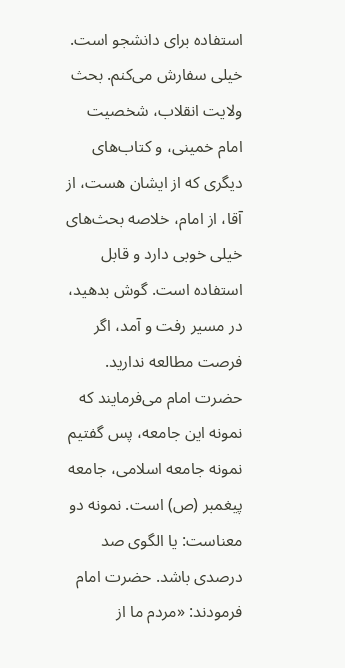استفاده برای دانشجو است. خیلی سفارش می‌کنم. بحث ولایت انقلاب، شخصیت امام خمینی، و کتاب‌های دیگری که از ایشان هست، از آقا، از امام، خلاصه بحث‌های خیلی خوبی دارد و قابل استفاده ا‌ست. گوش بدهید، در مسیر رفت و آمد، اگر فرصت مطالعه ندارید.
حضرت امام می‌فرمایند که نمونه این جامعه، پس گفتیم نمونه جامعه اسلامی، جامعه پیغمبر (ص) است. نمونه دو معناست: یا الگوی صد درصدی باشد. حضرت امام فرمودند: «مردم ما از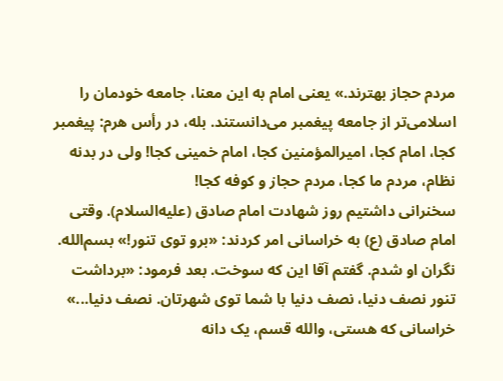مردم حجاز بهترند.» یعنی امام به این معنا، جامعه خودمان را اسلامی‌تر از جامعه پیغمبر می‌دانستند. بله، در رأس هرم: پیغمبر کجا، امام کجا، امیرالمؤمنین کجا، امام خمینی کجا! ولی در بدنه نظام، مردم ما کجا، مردم حجاز و کوفه کجا!
سخنرانی داشتیم روز شهادت امام صادق (علیه‌السلام). وقتی امام صادق (ع) به خراسانی امر کردند: «برو توی تنور!» بسم‌الله. نگران او شدم. گفتم آقا این که سوخت. بعد فرمود: «برداشت تنور نصف دنیا، نصف دنیا با شما توی شهرتان. نصف دنیا...» خراسانی که هستی، والله قسم، یک دانه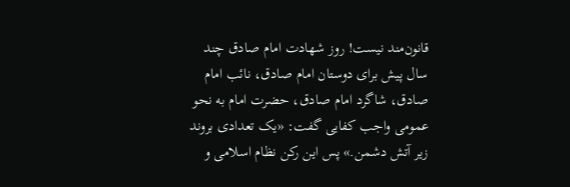قانون‌مند نیست! روز شهادت امام صادق چند سال پیش برای دوستان امام صادق، نائب امام صادق، شاگرد امام صادق، حضرت امام به نحو عمومی واجب کفایی گفت: «یک تعدادی بروند زیر آتش دشمن.» پس این رکن نظام اسلامی و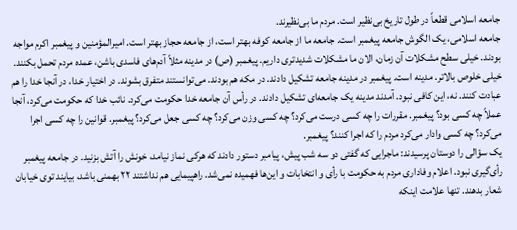جامعه اسلامی قطعاً در طول تاریخ بی‌نظیر است. مردم ما بی‌نظیرند.
جامعه اسلامی، یک الگوش جامعه پیغمبر است. جامعه ما از جامعه کوفه بهتر است، از جامعه حجاز بهتر است. امیرالمؤمنین و پیغمبر اکرم مواجه بودند. خیلی سطح مشکلات آن زمان، الان ما مشکلات شدیدتری داریم. پیغمبر (ص) در مدینه مثلاً آدم‌های فاسدی باشن، عمده مردم تحمل بکنند. خیلی خلوص بالاتر. مدینه است. پیغمبر در مدینه جامعه تشکیل دادند. در مکه هم بودند. می‌توانستند متفرق بشوند. در اختیار خدا، در آنجا خدا را هم عبادت کنند. نه، این کافی نبود. آمدند مدینه یک جامعه‌ای تشکیل دادند. در رأس آن جامعه خدا حکومت می‌کرد. نائب خدا که حکومت می‌کرد، آنجا عملاً چه کسی بود؟ پیغمبر. مقررات را چه کسی درست می‌کرد؟ چه کسی وزن می‌کرد؟ چه کسی جعل می‌کرد؟ پیغمبر. قوانین را چه کسی اجرا می‌کرد؟ چه کسی وادار می‌کرد مردم را که اجرا کنند؟ پیغمبر.
یک سؤالی را دوستان پرسیدند: ماجرایی که گفتی دو سه شب پیش، پیامبر دستور دادند که هرکی نماز نیامد، خونش را آتش بزنید. در جامعه پیغمبر رأی‌گیری نبود. اعلام وفاداری مردم به حکومت با رأی و انتخابات و این‌ها فهمیده نمی‌شد. راهپیمایی هم نداشتند ۲۲ بهمنی باشد، بیایند توی خیابان شعار بدهند. تنها علامت اینکه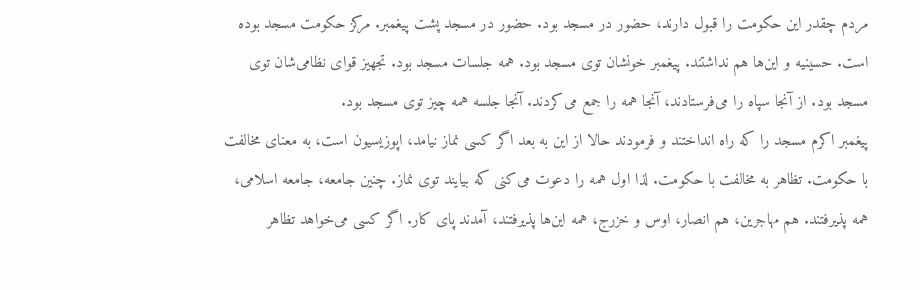مردم چقدر این حکومت را قبول دارند، حضور در مسجد بود. حضور در مسجد پشت پیغمبر. مرکز حکومت مسجد بوده است. حسینیه و این‌ها هم نداشتند. پیغمبر خونشان توی مسجد بود. همه جلسات مسجد بود. تجهیز قوای نظامی‌شان توی مسجد بود. از آنجا سپاه را می‌فرستادند، آنجا همه را جمع می‌کردند. آنجا جلسه همه چیز توی مسجد بود.
پیغمبر اکرم مسجد را که راه انداختند و فرمودند حالا از این به بعد اگر کسی نماز نیامد، اپوزیسیون است، به معنای مخالفت با حکومت. تظاهر به مخالفت با حکومت. لذا اول همه را دعوت می‌کنی که بیایند توی نماز. چنین جامعه، جامعه اسلامی، همه پذیرفتند. هم مهاجرین، هم انصار، اوس و خزرج، همه این‌ها پذیرفتند، آمدند پای کار. اگر کسی می‌خواهد تظاهر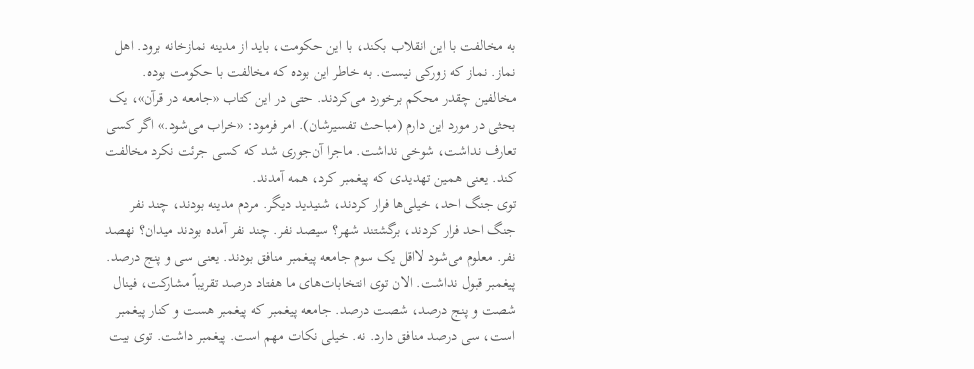به مخالفت با این انقلاب بکند، با این حکومت، باید از مدینه نمازخانه برود. اهل نماز. نماز که زورکی نیست. به خاطر این بوده که مخالفت با حکومت بوده. مخالفین چقدر محکم برخورد می‌کردند. حتی در این کتاب «جامعه در قرآن»، یک بحثی در مورد این دارم (مباحث تفسیرشان). امر فرمود: «خراب می‌شود.» اگر کسی تعارف نداشت، شوخی نداشت. ماجرا آن‌جوری شد که کسی جرئت نکرد مخالفت کند. یعنی همین تهدیدی که پیغمبر کرد، همه آمدند.
توی جنگ احد، خیلی‌ها فرار کردند، شنیدید دیگر. مردم مدینه بودند، چند نفر جنگ احد فرار کردند، برگشتند شهر؟ سیصد نفر. چند نفر آمده بودند میدان؟ نهصد نفر. معلوم می‌شود لااقل یک سوم جامعه پیغمبر منافق بودند. یعنی سی و پنج درصد. پیغمبر قبول نداشت. الان توی انتخابات‌های ما هفتاد درصد تقریباً مشارکت، فینال شصت و پنج درصد، شصت درصد. جامعه پیغمبر که پیغمبر هست و کنار پیغمبر است، سی درصد منافق دارد. نه. خیلی نکات مهم است. پیغمبر داشت. توی بیت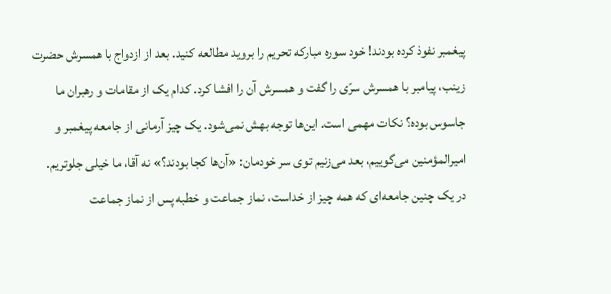پیغمبر نفوذ کرده بودند! خود سوره مبارکه تحریم را بروید مطالعه کنید. بعد از ازدواج با همسرش حضرت زینب، پیامبر با همسرش سرّی را گفت و همسرش آن را افشا کرد. کدام یک از مقامات و رهبران ما جاسوس بوده؟ نکات مهمی است. این‌ها توجه بهش نمی‌شود. یک چیز آرمانی از جامعه پیغمبر و امیرالمؤمنین می‌گوییم، بعد می‌زنیم توی سر خودمان: «آن‌ها کجا بودند؟» نه آقا، ما خیلی جلوتریم.
در یک چنین جامعه‌ای که همه چیز از خداست، نماز جماعت و خطبه پس از نماز جماعت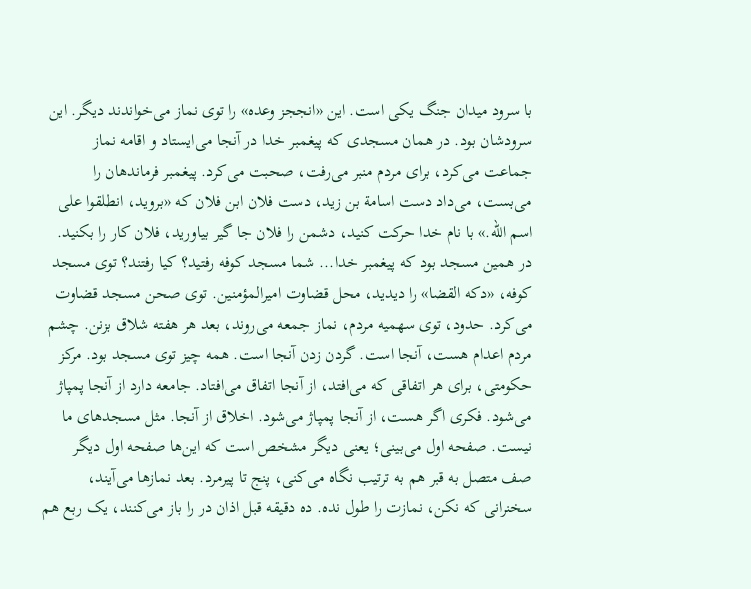با سرود میدان جنگ یکی است. این «انججز وعده» را توی نماز می‌خواندند دیگر. این سرودشان بود. در همان مسجدی که پیغمبر خدا در آنجا می‌ایستاد و اقامه نماز جماعت می‌کرد، برای مردم منبر می‌رفت، صحبت می‌کرد. پیغمبر فرماندهان را می‌بست، می‌داد دست اسامة بن زید، دست فلان ابن فلان که «بروید، انطلقوا علی اسم الله.» با نام خدا حرکت کنید، دشمن را فلان جا گیر بیاورید، فلان کار را بکنید. در همین مسجد بود که پیغمبر خدا... شما مسجد کوفه رفتید؟ کیا رفتند؟ توی مسجد کوفه، «دکه القضا» را دیدید، محل قضاوت امیرالمؤمنین. توی صحن مسجد قضاوت می‌کرد. حدود، توی سهمیه مردم، نماز جمعه می‌روند، بعد هر هفته شلاق بزنن. چشم مردم اعدام هست، آنجا است. گردن زدن آنجا است. همه چیز توی مسجد بود. مرکز حکومتی، برای هر اتفاقی که می‌افتد، از آنجا اتفاق می‌افتاد. جامعه دارد از آنجا پمپاژ می‌شود. فکری اگر هست، از آنجا پمپاژ می‌شود. اخلاق از آنجا. مثل مسجد‌های ما نیست. صفحه اول می‌بینی؛ یعنی دیگر مشخص است که این‌ها صفحه اول دیگر صف متصل به قبر هم به ترتیب نگاه می‌کنی، پنج تا پیرمرد. بعد نمازها می‌آیند، سخنرانی که نکن، نمازت را طول نده. ده دقیقه قبل اذان در را باز می‌کنند، یک ربع هم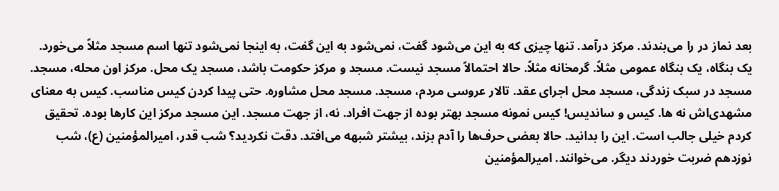بعد نماز در را می‌بندند. مرکز درآمد. تنها چیزی که به این می‌شود گفت، نمی‌شود به این گفت، به اینجا نمی‌شود تنها اسم مسجد مثلاً می‌خورد. یک بنگاه، یک بنگاه عمومی مثلاً. گرمخانه مثلاً. حالا احتمالاً مسجد نیست. مسجد و مرکز حکومت باشد، مسجد یک محل. مرکز اون محله، مسجد. مسجد در سبک زندگی، مسجد محل اجرای عقد. تالار عروسی مردم، مسجد. مسجد محل مشاوره. حتی پیدا کردن کیس مناسب. کیس به معنای مشهدی‌اش نه ها. کیس و ساندیس! کیس نمونه مسجد بهتر بوده از جهت افراد. نه، از جهت مسجد. این مسجد مرکز این کارها بوده. تحقیق کردم خیلی جالب است. این را بدانید. حالا بعضی حرف‌ها را آدم بزند، بیشتر شبهه می‌افتد. دقت نکردید؟ شب قدر، امیرالمؤمنین (ع)، شب نوزدهم ضربت خوردند دیگر. می‌خوانند. امیرالمؤمنین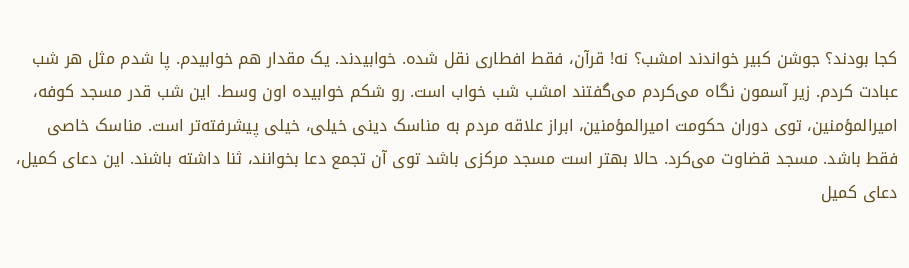کجا بودند؟ جوشن کبیر خواندند امشب؟ نه! قرآن، فقط افطاری نقل شده. خوابیدند. یک مقدار هم خوابیدم. پا شدم مثل هر شب عبادت کردم. زیر آسمون نگاه می‌کردم می‌گفتند امشب شب خواب است. رو شکم خوابیده اون وسط. این شب قدر مسجد کوفه، امیرالمؤمنین، توی دوران حکومت امیرالمؤمنین، ابراز علاقه مردم به مناسک دینی خیلی، خیلی پیشرفته‌تر است. مناسک خاصی فقط باشد. مسجد قضاوت می‌کرد. حالا بهتر است مسجد مرکزی باشد توی آن تجمع دعا بخوانند، ثنا داشته باشند. این دعای کمیل، دعای کمیل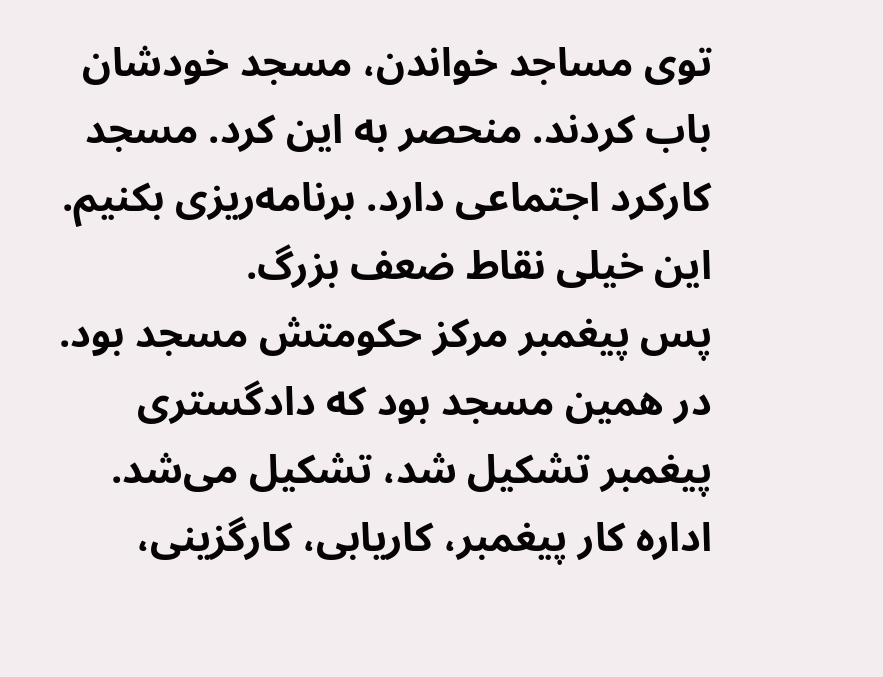توی مساجد خواندن، مسجد خودشان باب کردند. منحصر به این کرد. مسجد کارکرد اجتماعی دارد. برنامه‌ریزی بکنیم. این خیلی نقاط ضعف بزرگ.
پس پیغمبر مرکز حکومتش مسجد بود. در همین مسجد بود که دادگستری پیغمبر تشکیل شد، تشکیل می‌شد. اداره کار پیغمبر، کاریابی، کارگزینی،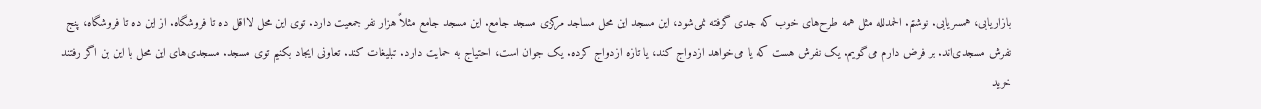بازاریابی، همسریابی. نوشتم. الحمدلله مثل همه طرح‌های خوب که جدی گرفته نمی‌شود، این مسجد این محل مساجد مرکزی مسجد جامع. این مسجد جامع مثلاً هزار نفر جمعیت دارد. توی این محل لااقل ده تا فروشگاه. از این ده تا فروشگاه، پنج نفرش مسجدی‌اند. بر فرض دارم می‌گویم. یک نفرش هست که یا می‌خواهد ازدواج کند، یا تازه ازدواج کرده. یک جوان است، احتیاج به حمایت دارد. تبلیغات کند. تعاونی ایجاد بکنیم توی مسجد. مسجدی‌های این محل با این بن اگر رفتند خرید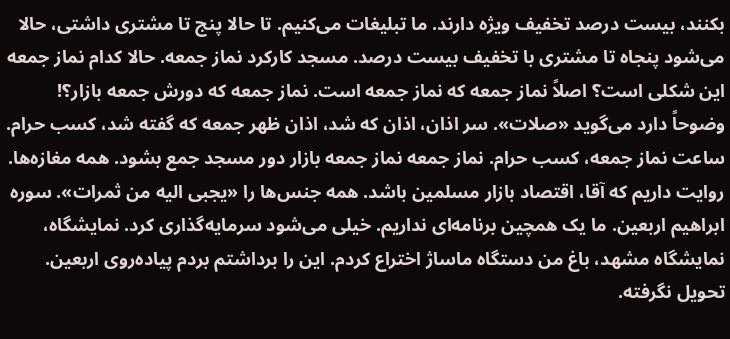بکنند، بیست درصد تخفیف ویژه دارند. ما تبلیغات می‌کنیم. تا حالا پنج تا مشتری داشتی، حالا می‌شود پنجاه تا مشتری با تخفیف بیست درصد. مسجد کارکرد نماز جمعه. حالا کدام نماز جمعه این شکلی است؟ اصلاً نماز جمعه که نماز جمعه است. نماز جمعه که دورش جمعه بازار؟! وضوحاً دارد می‌گوید «صلات». سر اذان، اذان که شد، اذان ظهر جمعه که گفته شد، کسب حرام. ساعت نماز جمعه، کسب حرام. نماز جمعه نماز جمعه بازار دور مسجد جمع بشود. همه مغازه‌ها. روایت داریم که آقا، اقتصاد بازار مسلمین باشد. همه جنس‌ها را «یجبى الیه من ثمرات». سوره ابراهیم اربعین. ما یک همچین برنامه‌ای نداریم. خیلی می‌شود سرمایه‌گذاری کرد. نمایشگاه، نمایشگاه مشهد، باغ من دستگاه ماساژ اختراع کردم. این را برداشتم بردم پیاده‌روی اربعین. تحویل نگرفته.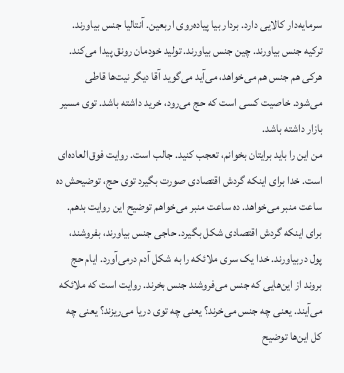سرمایه‌دار کالایی دارد. بردار بیا پیاده‌روی اربعین. آنتالیا جنس بیاورند. ترکیه جنس بیاورند. چین جنس بیاورند. تولید خودمان رونق پیدا می‌کند. هرکی هم جنس هم می‌خواهد، می‌آید می‌گوید آقا دیگر نیت‌ها قاطی می‌شود. خاصیت کسی است که حج می‌رود، خرید داشته باشد. توی مسیر بازار داشته باشد.
من این را باید برایتان بخوانم، تعجب کنید. جالب است. روایت فوق‌العاده‌ای ا‌ست. خدا برای اینکه گردش اقتصادی صورت بگیرد توی حج، توضیحش ده ساعت منبر می‌خواهد. ده ساعت منبر می‌خواهم توضیح این روایت بدهم. برای اینکه گردش اقتصادی شکل بگیرد. حاجی جنس بیاورند، بفروشند، پول دربیاورند. خدا یک سری ملائکه را به شکل آدم درمی‌آورد. ایام حج بروند از این‌هایی که جنس می‌فروشند جنس بخرند. روایت است که ملائکه می‌آیند. یعنی چه جنس می‌خرند؟ یعنی چه توی دریا می‌ریزند؟ یعنی چه کل این‌ها توضیح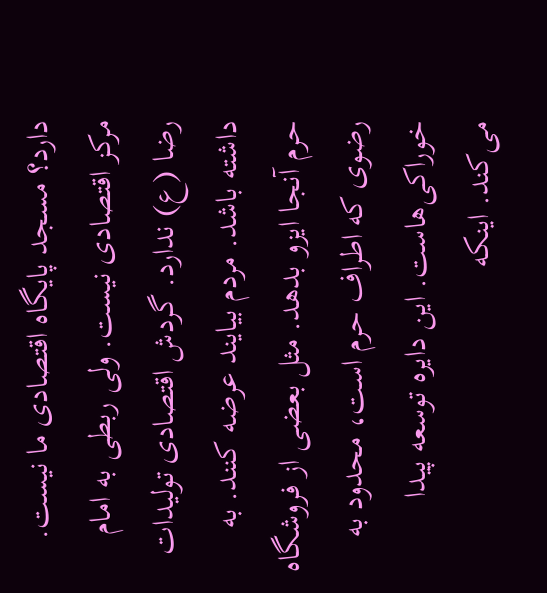دارد؟ مسجد پایگاه اقتصادی ما نیست. مرکز اقتصادی نیست. ولی ربطی به امام رضا (ع) ندارد. گردش اقتصادی تولیدات داشته باشد. مردم بیایند عرضه کنند. به حرم آنجا ایزو بدهد. مثل بعضی از فروشگاه رضوی که اطراف حرم است، محدود به خوراکی‌هاست. این دایره توسعه پیدا می‌کند. اینکه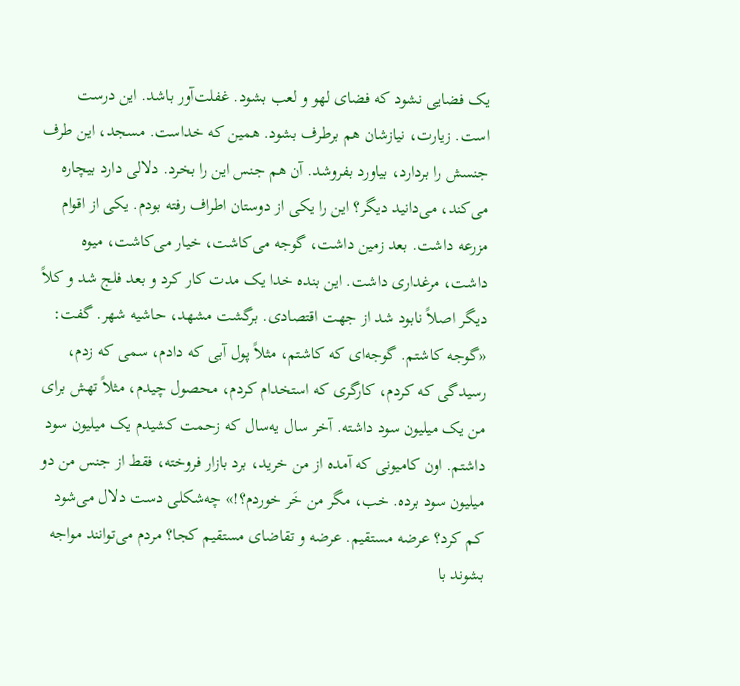یک فضایی نشود که فضای لهو و لعب بشود. غفلت‌آور باشد. این درست است. زیارت، نیازشان هم برطرف بشود. همین که خداست. مسجد، این طرف جنسش را بردارد، بیاورد بفروشد. آن هم جنس این را بخرد. دلالی دارد بیچاره می‌کند، می‌دانید دیگر؟ این را یکی از دوستان اطراف رفته بودم. یکی از اقوام مزرعه داشت. بعد زمین داشت، گوجه می‌کاشت، خیار می‌کاشت، میوه داشت، مرغداری داشت. این بنده خدا یک مدت کار کرد و بعد فلج شد و کلاً دیگر اصلاً نابود شد از جهت اقتصادی. برگشت مشهد، حاشیه شهر. گفت: «گوجه کاشتم. گوجه‌ای که کاشتم، مثلاً پول آبی که دادم، سمی که زدم، رسیدگی که کردم، کارگری که استخدام کردم، محصول چیدم، مثلاً تهش برای من یک میلیون سود داشته. آخر سال یه‌سال که زحمت کشیدم یک میلیون سود داشتم. اون کامیونی که آمده از من خرید، برد بازار فروخته، فقط از جنس من دو میلیون سود برده. خب، مگر من خَر خوردم؟!» چه‌شکلی دست دلال می‌شود کم کرد؟ عرضه مستقیم. عرضه و تقاضای مستقیم کجا؟ مردم می‌توانند مواجه بشوند با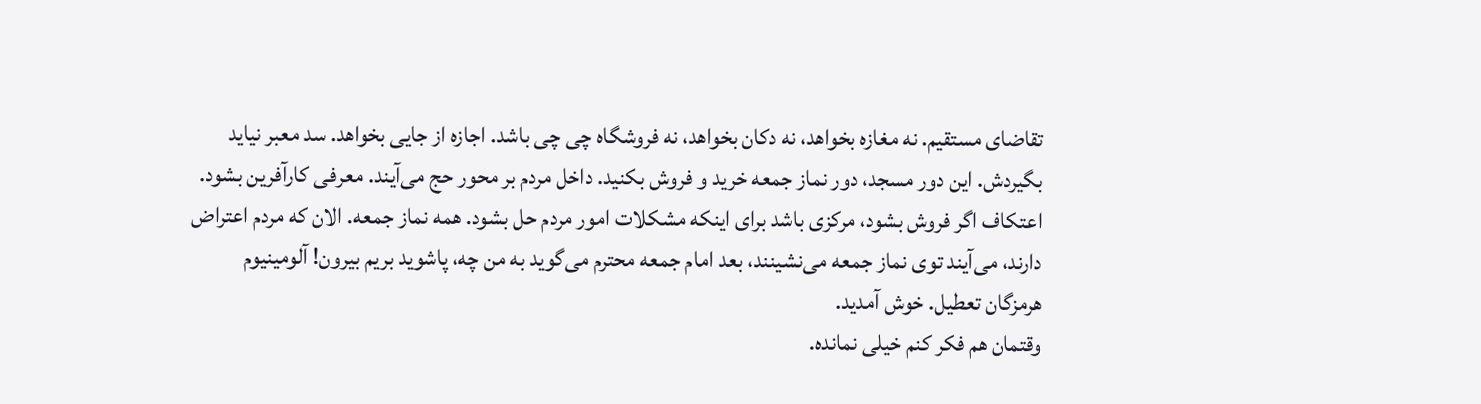تقاضای مستقیم. نه مغازه بخواهد، نه دکان بخواهد، نه فروشگاه چی چی باشد. اجازه از جایی بخواهد. سد معبر نیاید بگیردش. این دور مسجد، دور نماز جمعه خرید و فروش بکنید. داخل مردم بر محور حج می‌آیند. معرفی کارآفرین بشود. اعتکاف اگر فروش بشود، مرکزی باشد برای اینکه مشکلات امور مردم حل بشود. همه نماز جمعه. الان که مردم اعتراض دارند، می‌آیند توی نماز جمعه می‌نشینند، بعد امام جمعه محترم می‌گوید به من چه، پاشوید بریم بیرون! آلومینیوم هرمزگان تعطیل. خوش آمدید.
وقتمان هم فکر کنم خیلی نمانده.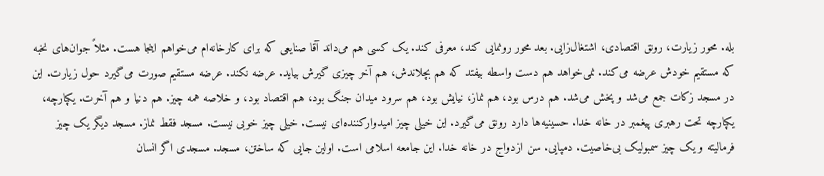بله. محور زیارت، رونق اقتصادی، اشتغال‌زایی. بعد محور رونمایی کند، معرفی کند. یک کسی هم می‌داند آقا صنایعی که برای کارخانه‌ام می‌خواهم اینجا هست. مثلاً جوان‌های نخبه که مستقیم خودش عرضه می‌کند. نمی‌خواهد هم دست واسطه بیفتد که هم بچلاندش، هم آخر چیزی گیرش بیاید. عرضه نکند. عرضه مستقیم صورت می‌گیرد حول زیارت. این در مسجد زکات جمع می‌شد و پخش می‌شد. هم درس بود، هم نماز، نیایش بود، هم سرود میدان جنگ بود، هم اقتصاد بود، و خلاصه همه چیز. هم دنیا و هم آخرت. یکپارچه، یکپارچه تحت رهبری پیغمبر در خانه خدا. حسینیه‌ها دارد رونق می‌گیرد. این خیلی چیز امیدوارکننده‌ای نیست. خیلی چیز خوبی نیست. مسجد فقط نماز. مسجد دیگر یک چیز فرمالیته و یک چیز سمبولیک بی‌خاصیت. دمپایی. سن ازدواج در خانه خدا. این جامعه اسلامی است. اولین جایی که ساختن، مسجد. مسجدی اگر انسان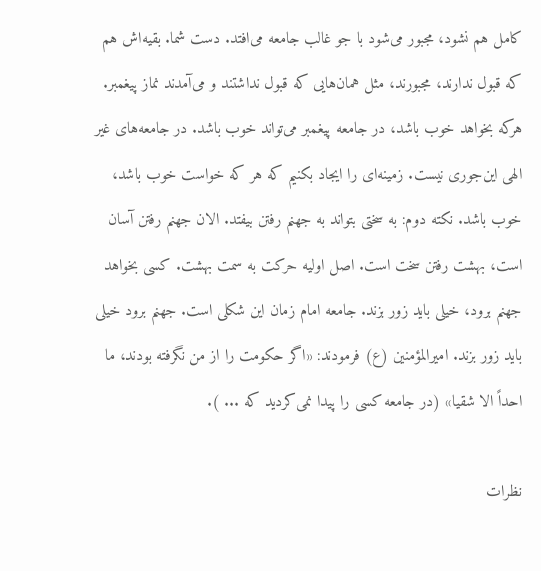کامل هم نشود، مجبور می‌شود با جو غالب جامعه می‌افتد. دست شما. بقیه‌اش هم که قبول ندارند، مجبورند، مثل همان‌هایی که قبول نداشتند و می‌آمدند نماز پیغمبر. هرکه بخواهد خوب باشد، در جامعه پیغمبر می‌تواند خوب باشد. در جامعه‌های غیر الهی این‌جوری نیست. زمینه‌ای را ایجاد بکنیم که هر که خواست خوب باشد، خوب باشد. نکته دوم: به سختی بتواند به جهنم رفتن بیفتد. الان جهنم رفتن آسان است، بهشت رفتن سخت است. اصل اولیه حرکت به سمت بهشت. کسی بخواهد جهنم برود، خیلی باید زور بزند. جامعه امام زمان این شکلی است. جهنم برود خیلی باید زور بزند. امیرالمؤمنین (ع) فرمودند: «اگر حکومت را از من نگرفته بودند، ما احداً الا شقیا» (در جامعه کسی را پیدا نمی‌کردید که ... ).

نظرات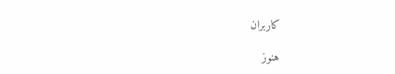کاربران

هنوز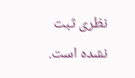نظری ثبت نشده است.